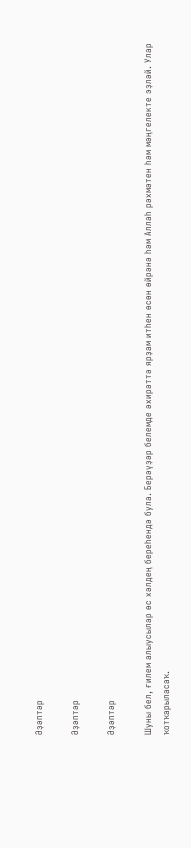Әҙәптәр

Әҙәптәр

Әҙәптәр

Шуны бел, ғилем алыусылар өс хәлдең береһендә була. Берәүҙәр белемде әхирәттә ярҙам итһен өсөн өйрәнә һәм Аллаһ рәхмәтен һәм мәңгелекте эҙләй. Улар ҡотҡарыласаҡ.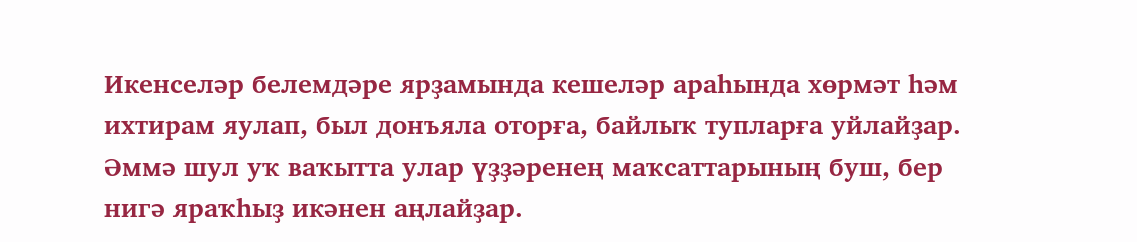Икенселәр белемдәре ярҙамында кешеләр араһында хөрмәт һәм ихтирам яулап, был донъяла оторға, байлыҡ тупларға уйлайҙар. Әммә шул уҡ ваҡытта улар үҙҙәренең маҡсаттарының буш, бер нигә яраҡһыҙ икәнен аңлайҙар.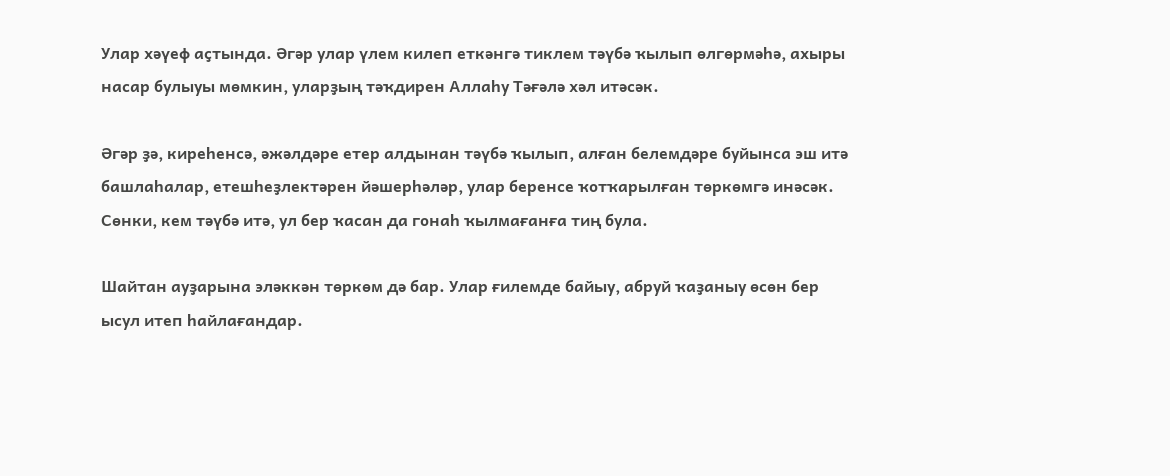Улар хәүеф аҫтында. Әгәр улар үлем килеп еткәнгә тиклем тәүбә ҡылып өлгөрмәһә, ахыры насар булыуы мөмкин, уларҙың тәҡдирен Аллаһу Тәғәлә хәл итәсәк.

Әгәр ҙә, киреһенсә, әжәлдәре етер алдынан тәүбә ҡылып, алған белемдәре буйынса эш итә башлаһалар, етешһеҙлектәрен йәшерһәләр, улар беренсе ҡотҡарылған төркөмгә инәсәк. Сөнки, кем тәүбә итә, ул бер ҡасан да гонаһ ҡылмағанға тиң була.

Шайтан ауҙарына эләккән төркөм дә бар. Улар ғилемде байыу, абруй ҡаҙаныу өсөн бер ысул итеп һайлағандар.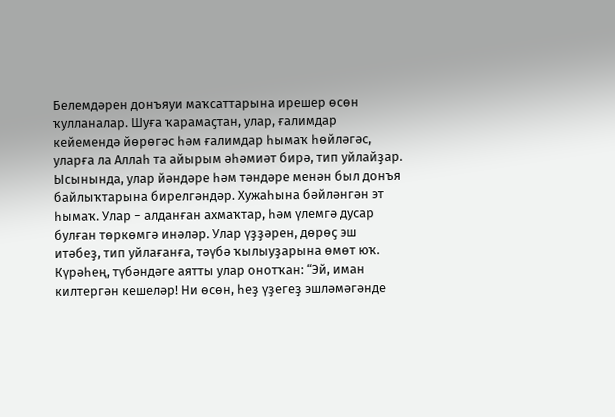Белемдәрен донъяуи маҡсаттарына ирешер өсөн ҡулланалар. Шуға ҡарамаҫтан, улар, ғалимдар кейемендә йөрөгәс һәм ғалимдар һымаҡ һөйләгәс, уларға ла Аллаһ та айырым әһәмиәт бирә, тип уйлайҙар. Ысынында, улар йәндәре һәм тәндәре менән был донъя байлыҡтарына бирелгәндәр. Хужаһына бәйләнгән эт һымаҡ. Улар − алданған ахмаҡтар, һәм үлемгә дусар булған төркөмгә инәләр. Улар үҙҙәрен, дөрөҫ эш итәбеҙ, тип уйлағанға, тәүбә ҡылыуҙарына өмөт юҡ. Күрәһең, түбәндәге аятты улар онотҡан: “Эй, иман килтергән кешеләр! Ни өсөн, һеҙ үҙегеҙ эшләмәгәнде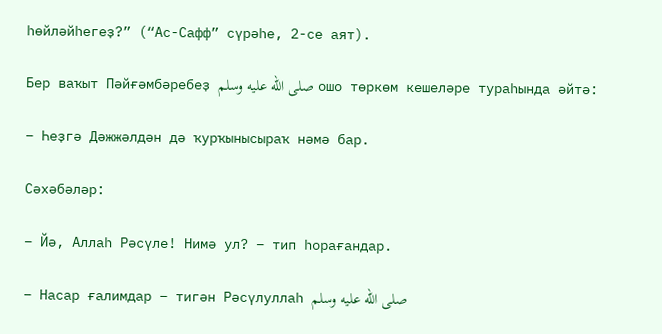һөйләйһегеҙ?” (“Ас-Сафф” сүрәһе, 2-се аят).

Бер ваҡыт Пәйғәмбәребеҙ صلى الله عليه وسلم ошо төркөм кешеләре тураһында әйтә:

− Һеҙгә Дәжжәлдән дә ҡурҡынысыраҡ нәмә бар.

Сәхәбәләр:

− Йә, Аллаһ Рәсүле! Нимә ул? − тип һорағандар.

− Насар ғалимдар – тигән Рәсүлуллаһ صلى الله عليه وسلم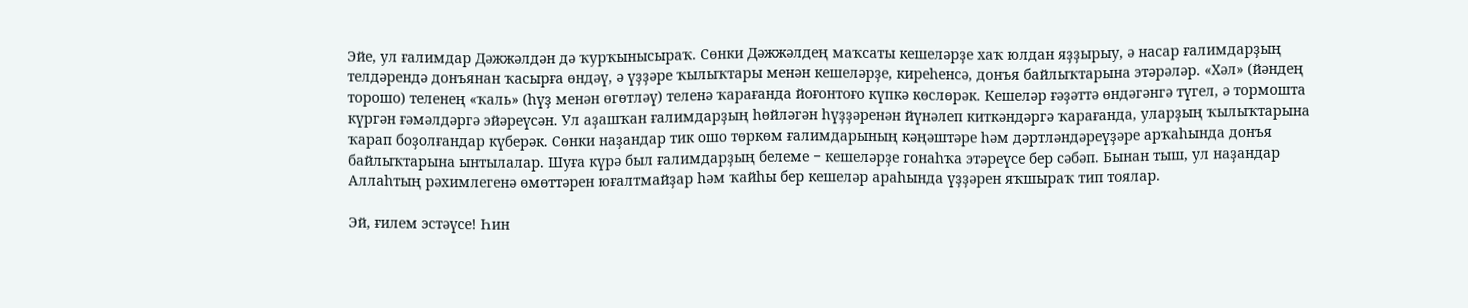Эйе, ул ғалимдар Дәжжәлдән дә ҡурҡынысыраҡ. Сөнки Дәжжәлдең маҡсаты кешеләрҙе хаҡ юлдан яҙҙырыу, ә насар ғалимдарҙың телдәрендә донъянан ҡасырға өндәү, ә үҙҙәре ҡылыҡтары менән кешеләрҙе, киреһенсә, донъя байлыҡтарына этәрәләр. «Хәл» (йәндең торошо) теленең «ҡаль» (һүҙ менән өгөтләү) теленә ҡарағанда йоғонтоғо күпкә көслөрәк. Кешеләр ғәҙәттә өндәгәнгә түгел, ә тормошта күргән ғәмәлдәргә эйәреүсән. Ул аҙашҡан ғалимдарҙың һөйләгән һүҙҙәренән йүнәлеп киткәндәргә ҡарағанда, уларҙың ҡылыҡтарына ҡарап боҙолғандар күберәк. Сөнки наҙандар тик ошо төркөм ғалимдарының кәңәштәре һәм дәртләндәреүҙәре арҡаһында донъя байлыҡтарына ынтылалар. Шуға күрә был ғалимдарҙың белеме − кешеләрҙе гонаһҡа этәреүсе бер сәбәп. Бынан тыш, ул наҙандар Аллаһтың рәхимлегенә өмөттәрен юғалтмайҙар һәм ҡайһы бер кешеләр араһында үҙҙәрен яҡшыраҡ тип тоялар.

Эй, ғилем эстәүсе! Һин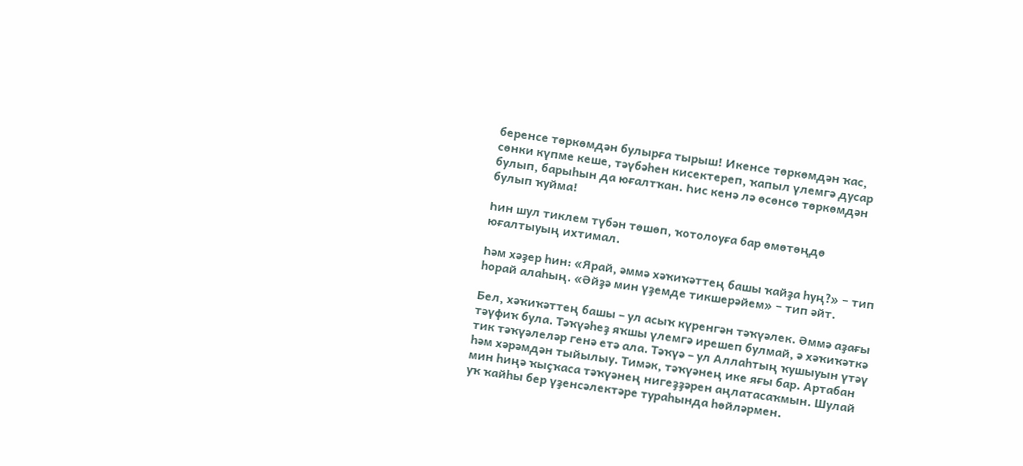беренсе төркөмдән булырға тырыш! Икенсе төркөмдән ҡас, сөнки күпме кеше, тәүбәһен кисектереп, ҡапыл үлемгә дусар булып, барыһын да юғалтҡан. Һис кенә лә өсөнсө төркөмдән булып ҡуйма!

Һин шул тиклем түбән төшөп, ҡотолоуға бар өмөтөңдө юғалтыуың ихтимал.

Һәм хәҙер һин: «Ярай, әммә хәҡиҡәттең башы ҡайҙа һуң?» − тип һорай алаһың. «Әйҙә мин үҙемде тикшерәйем» − тип әйт.

Бел, хәҡиҡәттең башы – ул асыҡ күренгән тәҡүәлек. Әммә аҙағы тәүфиҡ була. Тәҡүәһеҙ яҡшы үлемгә ирешеп булмай, ә хәҡиҡәткә тик тәҡүәлеләр генә етә ала. Тәҡүә – ул Аллаһтың ҡушыуын үтәү һәм хәрәмдән тыйылыу. Тимәк, тәҡүәнең ике яғы бар. Артабан мин һиңә ҡыҫҡаса тәҡүәнең нигеҙҙәрен аңлатасаҡмын. Шулай уҡ ҡайһы бер үҙенсәлектәре тураһында һөйләрмен.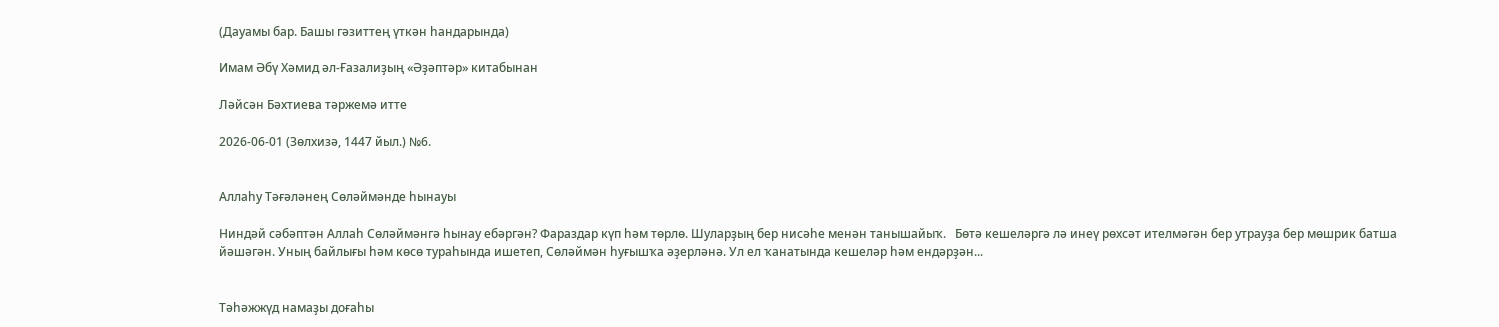(Дауамы бар. Башы гәзиттең үткән һандарында)

Имам Әбү Хәмид әл-Ғазалиҙың «Әҙәптәр» китабынан

Ләйсән Бәхтиева тәржемә итте

2026-06-01 (Зөлхизә, 1447 йыл.) №6.


Аллаһу Тәғәләнең Сөләймәнде һынауы

Ниндәй сәбәптән Аллаһ Сөләймәнгә һынау ебәргән? Фараздар күп һәм төрлө. Шуларҙың бер нисәһе менән танышайыҡ.   Бөтә кешеләргә лә инеү рөхсәт ителмәгән бер утрауҙа бер мөшрик батша йәшәгән. Уның байлығы һәм көсө тураһында ишетеп, Сөләймән һуғышҡа әҙерләнә. Ул ел ҡанатында кешеләр һәм ендәрҙән...


Тәһәжжүд намаҙы доғаһы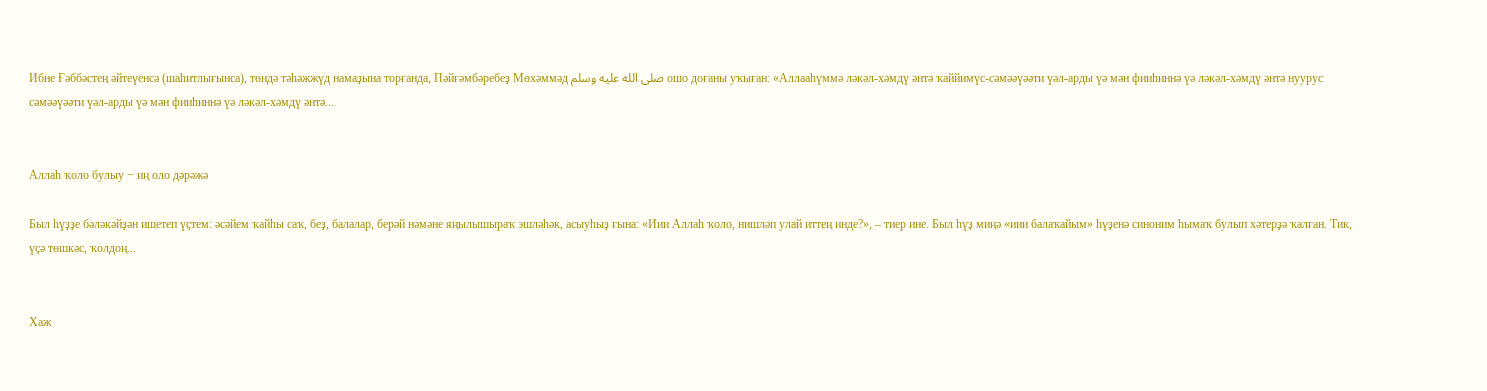Ибне Ғәббәстең әйтеүенсә (шаһитлығынса), төндә тәһәжжүд намаҙына торғанда, Пәйғәмбәребеҙ Мөхәммәд صلى الله عليه وسلم ошо доғаны уҡыған: «Аллааһүммә ләкәл-хәмдү әнтә ҡаййимүс-сәмәәүәәти үәл-арды үә мән фииһиннә үә ләкәл-хәмдү әнтә нуурус сәмәәүәәти үәл-арды үә мән фииһиннә үә ләкәл-хәмдү әнтә...


Аллаһ ҡоло булыу − иң оло дәрәжә

Был һүҙҙе бәләкәйҙән ишетеп үҫтем: әсәйем ҡайһы саҡ, беҙ, балалар, берәй нәмәне яңылышыраҡ эшләһәк, асыуһыҙ ғына: «Иии Аллаһ ҡоло, нишләп улай иттең инде?», – тиер ине. Был һүҙ миңә «иии балаҡайым» һүҙенә синоним һымаҡ булып хәтерҙә ҡалған. Тик, үҫә төшкәс, ҡолдоң...


Хаж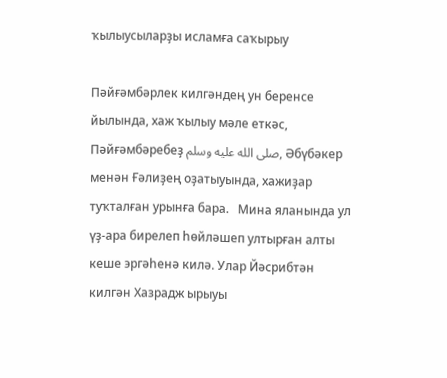ҡылыусыларҙы исламға саҡырыу

Пәйғәмбәрлек килгәндең ун беренсе йылында, хаж ҡылыу мәле еткәс, Пәйғәмбәребеҙ صلى الله عليه وسلم, Әбүбәкер менән Ғәлиҙең оҙатыуында, хажиҙар туҡталған урынға бара.   Мина яланында ул үҙ-ара бирелеп һөйләшеп ултырған алты кеше эргәһенә килә. Улар Йәсрибтән килгән Хазрадж ырыуы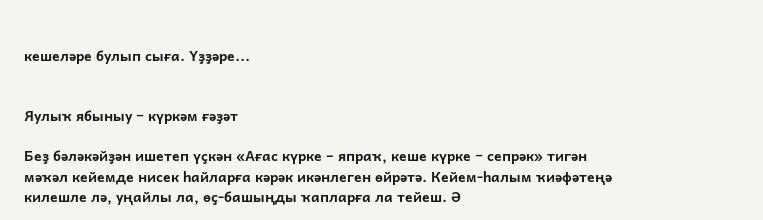кешеләре булып сыға. Үҙҙәре...


Яулыҡ ябыныу − күркәм ғәҙәт

Беҙ бәләкәйҙән ишетеп үҫкән «Ағас күрке – япраҡ, кеше күрке − сепрәк» тигән мәҡәл кейемде нисек һайларға кәрәк икәнлеген өйрәтә. Кейем-һалым ҡиәфәтеңә килешле лә, уңайлы ла, өҫ-башыңды ҡапларға ла тейеш. Ә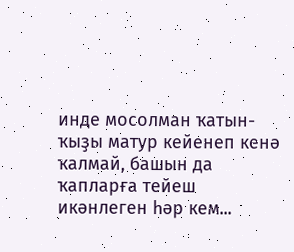инде мосолман ҡатын-ҡыҙы матур кейенеп кенә ҡалмай, башын да ҡапларға тейеш икәнлеген һәр кем...